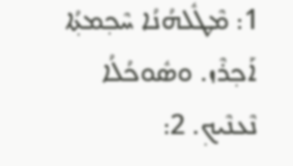1: ܡܶܛܽܠܗܳܢܳܐ ܚܶܟ݂ܡܬ݂ܳܐ ܐܰܟ݂ܪܶܙ. ܘܣܽܘܟܳܠܳܐ ܢܶܥܢܶܝܟ݂. 2: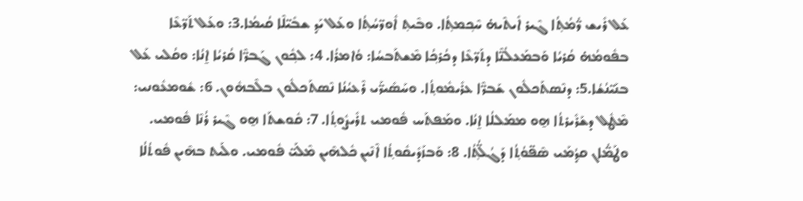ܥܰܠ ܪܺܝܫ ܖ̈ܳܡܳܬ݂ܳܐ ܓܶܝܪ ܐܺܝܬܶܝܗ̇ ܚܶܟ݂ܡܬ݂ܳܐ. ܘܒܶܝܬ݂ ܐܽܘܖ̈ܚܳܬ݂ܳܐ ܘܥܰܠ ܝܰܕ݂ ܫܒܺܝ̈ܠܶܐ ܩܳܝܡܳܐ.3: ܘܥܰܠ ܬܰܖ̈ܥܶܐ ܒܦܽܘܡܳܗ̇ ܩܳܪܝܳܐ ܘܰܒܡܰܥܠܳܢ̈ܶܐ ܕܬܰܖ̈ܥܶܐ ܕܟܳܪܟ݂ܳܐ ܡܶܫܬܰܒܚܳܐ: ܘܳܐܡܪܳܐ. 4: ܠܟ݂ܽܘܢ ܓܰܒܖ̈ܶܐ ܩܳܪܝܳܐ ܐ̱ܢܳܐ: ܘܩܳܠܝ ܥܰܠ ܒܢܰܝ̈ܢܳܫܳܐ.5: ܕܢܶܣܬܰܟܠܽܘܢ ܫܰܒܖ̈ܶܐ ܥܪܺܝܡܽܘܬ݂ܳܐ. ܘܚܰܣܺܝܖ̈ܰܝ ܪܶܥܝܳܢܳܐ ܢܶܣܬܰܟܠܽܘܢ ܒܠܶܒܗܽܘܢ. 6: ܫܽܘܡܥܽܘܢܝ: ܡܶܛܽܠ ܕܫܰܪܺܝܪܬܳܐ ܗ̱ܘ ܡܡܰܠܠܳܐ ܐ̱ܢܳܐ. ܘܡܰܦܬܰܚ ܦܽܘܡܝ ܬܪܺܝܨܽܘܬ݂ܳܐ. 7: ܩܽܘܫܬܰܐ ܗ̱ܘ ܓܶܝܪ ܪܳܢܶܐ ܦܽܘܡܝ. ܘܛܰܡ̈ܳܐܢ ܩܕ݂ܳܡܰܝ ܣܶܦ̈ܘܳܬ݂ܳܐ ܕܰܓܳܠ̈ܳܬ݂ܳܐ. 8: ܘܰܒܙܰܕܺܝܩܽܘܬ݂ܳܐ ܐܶܢܶܝܢ ܟܽܠܗܶܝܢ ܡܶܠܰܝ̈ ܦܽܘܡܝ. ܘܠܰܝܬ ܒܗܶܝܢ ܦܽܘܬܳܠܳܐ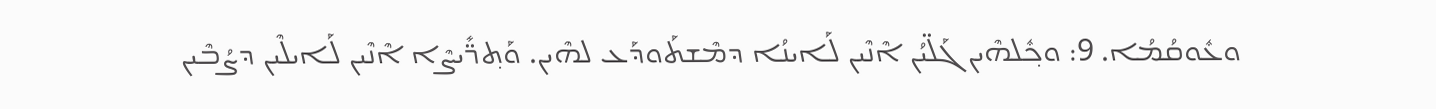ܘܥܽܘܩܳܡܳܐ. 9: ܘܟ݂ܽܠܗܶܝܢ ܓܰܠ̈ܝܳܢ ܐܶܢܶܝܢ ܠܰܐܝܢܳܐ ܕܡܶܫܬܰܘܕܰܥ ܠܗܶܝܢ. ܘܰܬ݂ܖ̈ܺܝܨܶܐ ܐܶܢܶܝܢ ܠܰܐܝܠܶܝܢ ܕܨܳܒܶܝܢ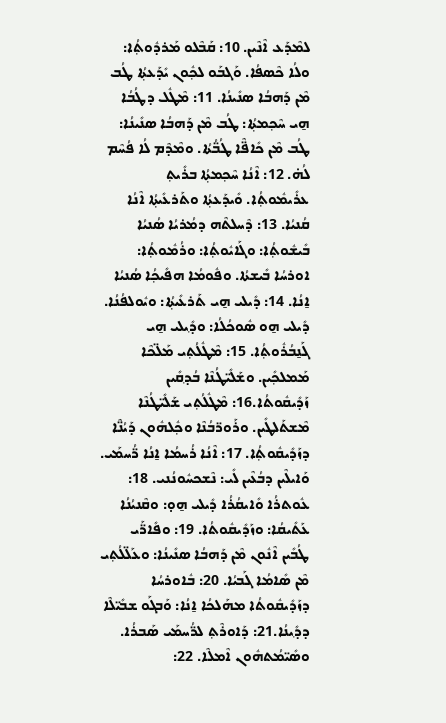ܠܡܶܕܰܥ ܐܶܢܶܝܢ. 10: ܩܰܒܶܠܘ ܡܰܪܕܽܘܬ݂ܳܐ: ܘܠܳܐ ܟܶܣܦܳܐ. ܘܰܓܒܰܘ ܠܟ݂ܽܘܢ ܝܺܕܰܥܬ݂ܳܐ ܛܳܒ ܡܶܢ ܕܰܗܒܳܐ ܣܢܺܝܢܳܐ. 11: ܡܶܛܽܠ ܕܛܳܒܳܐ ܗ̱ܝ ܚܶܟ݂ܡܬ݂ܳܐ: ܛܳܒ ܡܶܢ ܕܰܗܒܳܐ ܣܢܺܝܢܳܐ: ܛܳܒ ܡܶܢ ܟܺܐܦ̈ܶܐ ܛܳܒ̈ܳܬܳܐ. ܘܡܶܕܶܡ ܠܳܐ ܦܳܚܶܡ ܠܳܗ̇. 12: ܐܶܢܳܐ ܚܶܟ݂ܡܬ݂ܳܐ ܒܪܺܝܬ݂ ܥܪܺܝܡܽܘܬ݂ܳܐ. ܘܺܝܕܰܥܬ݂ܳܐ ܘܬܰܪܥܺܝܬ݂ܳܐ ܐܶܢܳܐ ܩܳܢܝܳܐ. 13: ܕܶܚܠܬܶܗ ܕܡܳܪܝܳܐ ܣܳܢܝܳܐ ܒܺܝܫܽܘܬ݂ܳܐ: ܘܓܰܐܝܽܘܬ݂ܳܐ: ܘܪܳܡܽܘܬ݂ܳܐ: ܐܘܪܚܳܐ ܒܺܝܫܬܳܐ. ܘܦܽܘܡܳܐ ܗܦܺܝܟ݂ܳܐ ܣܳܢܝܳܐ ܐ̱ܢܳܐ. 14: ܕܺܝܠܝ ܗ̱ܝ ܬܰܪܥܺܝܬ݂ܳܐ: ܘܝܽܘܠܦܳܢܳܐ. ܕܺܝܠܝ ܗ̱ܘ ܣܽܘܟܳܠܳܐ: ܘܕ݂ܺܝܠܝ ܗ̱ܝ ܓܰܢ̱ܒܳܪܽܘܬ݂ܳܐ. 15: ܡܶܛܽܠܳܬ݂ܝ ܡܰܠ̈ܟܶܐ ܡܰܡܠܟ݂ܺܝܢ. ܘܫܰܠܺܝ̈ܛܳܢܶܐ ܒܳܕ݂ܩܺܝܢ ܙܰܕܺܝܩܽܘܬܳܐ.16: ܡܶܛܽܠܳܬ݂ܝ ܫܰܠܺܝ̈ܛܳܢܶܐ ܡܶܫܬܰܠܛܺܝܢ. ܘܪܰܘܖ̈ܒܳܢܶܐ ܘܟ݂ܽܠܗܽܘܢ ܕܰܝܳܢ̈ܶܐ ܕܙܰܕܺܝܩܽܘܬ݂ܳܐ. 17: ܐܶܢܳܐ ܪܳܚܡܳܐ ܐ̱ܢܳܐ ܖ̈ܳܚܡܰܝ. ܘܰܐܝܠܶܝܢ ܕܒܳܥܶܝܢ ܠܺܝ: ܢܶܫܟܚܽܘܢܳܢܝ. 18: ܥܽܘܬܪܳܐ ܘܺܐܝܩܳܪܳܐ ܕܺܝܠܝ ܗ̱ܘ̣: ܘܩܶܢܝܳܢܳܐ ܥܰܬܺܝܩܳܐ: ܘܙܰܕܺܝܩܽܘܬܳܐ. 19: ܘܦܺܐܖ̈ܰܝ ܛܳܒܺܝܢ ܐܶܢܽܘܢ ܡܶܢ ܕܰܗܒܳܐ ܣܢܺܝܢܳܐ: ܘܥܰܠ̈ܠܳܬ݂ܝ ܡܶܢ ܣܺܐܡܳܐ ܓܰܒܝܳܐ. 20: ܒܽܐܘܪܚܳܐ ܕܙܰܕܺܝܩܽܘܬܳܐ ܡܗܰܠܟܳܐ ܐ̱ܢܳܐ: ܘܰܒܓܰܘ ܫܒܺܝ̈ܠܶܐ ܕܕ݂ܺܝܢܳܐ.21: ܕܰܐܘܪܶܬ݂ ܠܖ̈ܳܚܡܰܝ ܣܰܒܪܳܐ. ܘܣܺܝ̈ܡܳܬܗܽܘܢ ܐܶܡܠܶܐ. 22: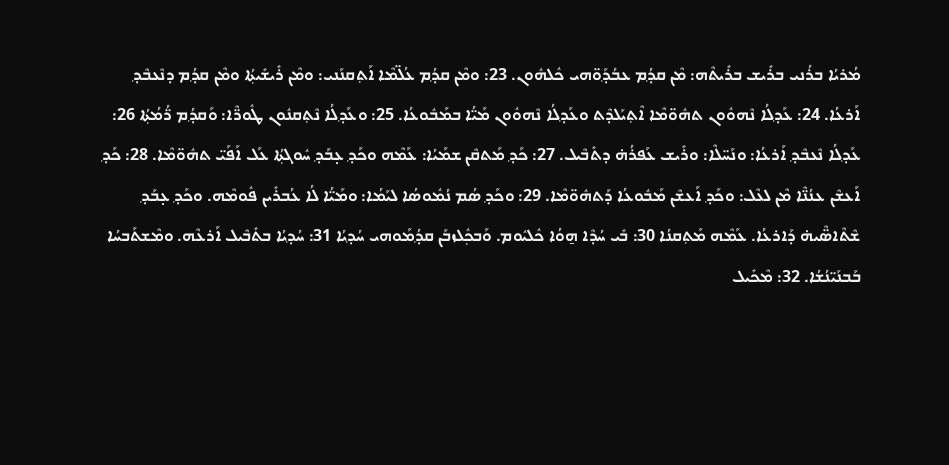ܡܳܪܝܳܐ ܒܪܳܢܝ ܒܪܺܝܫ ܒܪܺܝܬܶܗ: ܡܶܢ ܩܕ݂ܳܡ ܥܒܳܕ݂ܰܘ̈ܗܝ ܟܽܠܗܽܘܢ. 23: ܘܡܶܢ ܩܕ݂ܳܡ ܥܳܠ̈ܡܶܐ ܐܰܬ݂ܩܢܰܢܝ: ܘܡܶܢ ܪܺܝܫܺܝܬ݂ܳܐ ܘܡܶܢ ܩܕ݂ܳܡ ܕܢܶܥܒܶܕ݂ ܐܰܪܥܳܐ. 24: ܥܰܕ݂ܠܳܐ ܢܶܗܘܽܘܢ ܬܗܽܘ̈ܡܶܐ ܐܶܬ݂ܝܰܠܕܶܬ ܘܥܰܕ݂ܠܳܐ ܢܶܗܘܽܘܢ ܡܰܝ̈ܳܐ ܒܡܰܒܽܘܥܳܐ. 25: ܘܥܰܕ݂ܠܳܐ ܢܶܬ݂ܩܢܽܘܢ ܛܽܘܖ̈ܶܐ: ܘܰܩܕ݂ܳܡ ܖ̈ܳܡܳܬ݂ܳܐ 26: ܥܰܕ݂ܠܳܐ ܢܶܥܒܶܕ݂ ܐܰܪܥܳܐ: ܘܢܰܚ̈ܠܶܐ: ܘܪܺܝܫ ܥܰܦܪܳܗ̇ ܕܬܺܒܶܝܠ. 27: ܟܰܕ݂ ܡܰܬܩܶܢ ܫܡܰܝܳܐ: ܥܰܡܶܗ ܘܟܰܕ݂ ܥ̣ܒܰܕ݂ ܚܽܘܓܬ݂ܳܐ ܥܰܠ ܐܰܦܰܝ̈ ܬܗܽܘ̈ܡܶܐ. 28: ܟܰܕ݂ ܐܰܥܫܶܢ ܥܢܳܢ̈ܶܐ ܡܶܢ ܠܥܶܠ: ܘܟܰܕ݂ ܐܰܥܫܶܢ ܡܰܒܽܘܥܳܐ ܕܰܬܗܽܘ̈ܡܶܐ. 29: ܘܟܰܕ݂ ܣܳܡ ܢܳܡܽܘܣܳܐ ܠܝܰܡܳܐ: ܘܡܰܝ̈ܳܐ ܠܳܐ ܥܳܒܪܺܝܢ ܦܽܘܡܶܗ. ܘܟܰܕ݂ ܥ̣ܒܰܕ݂ ܫܶܬܶܐܣ̈ܶܝܗ̇ ܕܰܐܪܥܳܐ. ܥܰܡܶܗ ܡܰܬ݂ܩܢܳܐ 30: ܒܺܝ ܚܳܕܶܐ ܗ̱ܘܳܐ ܟܽܠܝܽܘܡ. ܘܰܒܟ݂ܽܠܙܒܰܢ ܩܕ݂ܳܡܰܘܗܝ ܚܳܕ݂ܝܳܐ 31: ܚܳܕ݂ܝܳܐ ܒܬܺܒܶܝܠ ܐܰܪܥܶܗ. ܘܡܶܫܬܰܒܚܳܐ ܒܰܒܢܰܝ̈ܢܳܫܳܐ. 32: ܡܶܟܺܝܠ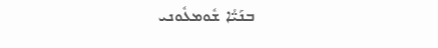ܒܢܰܝ̈ܳܐ ܫܽܘܡܥܽܘܢܝ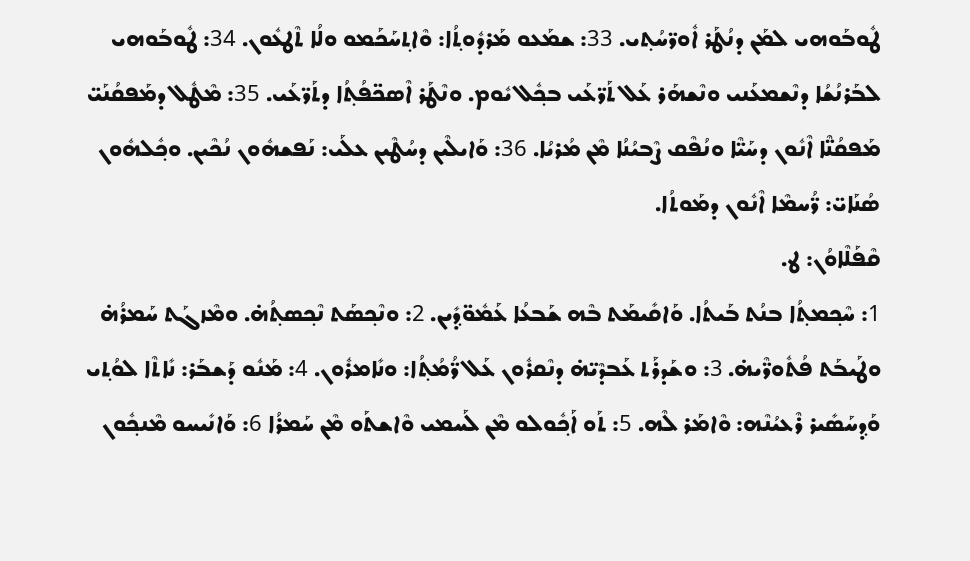ܛܽܘܒܰܘܗܝ ܠܡܰܢ ܕܢܳܛܰܪ ܐܽܘܖ̈ܚܳܬ݂ܝ. 33: ܫܡܰܥܘ ܡܰܪܕܽܘܬ݂ܳܐ: ܘܶܐܬ݂ܚܰܟܰܡܘ ܘܠܳܐ ܬܶܛܥܽܘܢ. 34: ܛܽܘܒܰܘܗܝ ܠܒܰܪܢܳܫܳܐ ܕܢܶܫܡܥܰܢܝ ܘܢܶܫܗܰܪ ܥܰܠ ܬܰܖ̈ܥܰܝ ܒܟ݂ܽܠ ܝܽܘܡ. ܘܢܶܛܰܪ ܐܶܣܟ̈ܦܳܬ݂ܳܐ ܕܬܰܖ̈ܥܰܝ. 35: ܡܶܛܽܠ ܕܡܰܦܩܳܢܰܝ̈ ܡܰܦܩܳܢ̈ܶܐ ܐܶܢܽܘܢ ܕܚܰܝ̈ܶܐ ܘܢܳܦܶܩ ܨܶܒܝܳܢܳܐ ܡܶܢ ܡܳܪܝܳܐ. 36: ܘܰܐܝܠܶܝܢ ܕܚܳܛܶܝܢ ܥܠܰܝ: ܢܰܦܫܗܽܘܢ ܢܳܟܶܝܢ. ܘܟ݂ܽܠܗܽܘܢ ܣܳܢܰܐܝ̈: ܖ̈ܳܚܡܶܐ ܐܶܢܽܘܢ ܕܡܰܘܬܳܐ.
ܩܶܦܰܠܶܐܘܳܢ: ܛ.
1: ܚܶܟ݂ܡܬ݂ܳܐ ܒܢܳܬ ܒܰܝܬܳܐ. ܘܰܐܩܺܝܡܰܬ ܒܶܗ ܫܰܒܥܳܐ ܥܰܡܽܘ̈ܕ݂ܺܝܢ. 2: ܘܢܶܟ݂ܣܰܬ ܢܶܟ݂ܣܬ݂ܳܗ̇. ܘܡܶܙܓܰܬ ܚܰܡܪܳܗ̇ ܘܛܰܝܒܰܬ ܦܳܬܽܘܖ̈ܶܝܗ̇. 3: ܘܫܰܕܪܰܬ ܥܰܒܕܶܝ̈ܗ̇ ܕܢܶܩܪܽܘܢ ܥܰܠ ܖ̈ܳܡܳܬ݂ܳܐ: ܘܢܺܐܡܪܽܘܢ. 4: ܡܰܢܽܘ ܕܰܫܒܰܪ: ܢܺܐܬܶܐ ܠܘܳܬ݂ܝ ܘܰܕ݂ܚܰܣܺܝܪ ܪܶܥܝܳܢܶܗ: ܘܶܐܡܰܪ ܠܶܗ. 5: ܬܰܘ ܐܰܟ݂ܽܘܠܘ ܡܶܢ ܠܰܚܡܝ ܘܶܐܫܬܰܘ ܡܶܢ ܚܰܡܪܳܐ 6: ܘܰܐܢܺܝܚܘ ܡܶܢܟ݂ܽܘܢ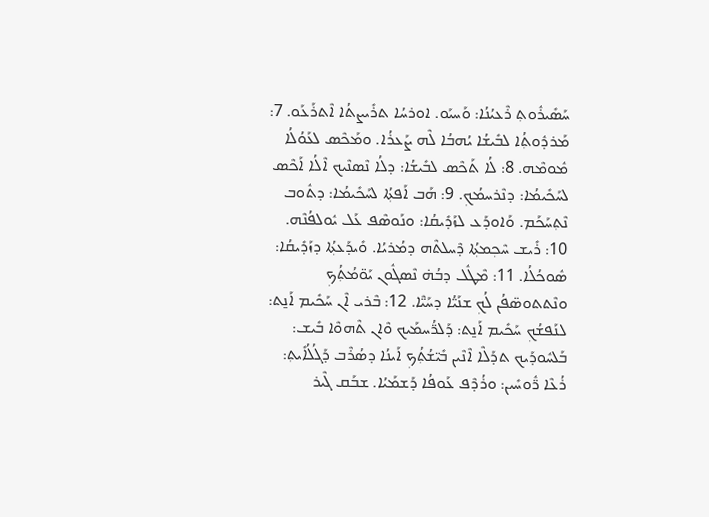ܚܰܣܺܝܪܽܘܬ݂ ܪܶܥܝܳܢܳܐ: ܘܰܚܝܰܘ. ܐܘܪܚܳܐ ܬܪܺܝܨܬܳܐ ܐܶܬܪܰܥܰܘ. 7: ܡܰܪܕܽܘܬ݂ܳܐ ܠܒܺܝܫܳܐ ܝܳܗܒܳܐ ܠܶܗ ܨܰܥܪܳܐ. ܘܡܰܟܶܣ ܠܥܰܘܳܠܳܐ ܡܽܘܡܶܗ. 8: ܠܳܐ ܬܰܟܶܣ ܠܒܺܝܫܳܐ: ܕܠܳܐ ܢܶܣܢܶܝܟ ܐܶܠܳܐ ܐܰܟܶܣ ܠܚܰܟܺܝܡܳܐ: ܕܢܶܪܚܡܳܟ݂. 9: ܗܰܒ ܐܰܦܬ݂ܳܐ ܠܚܰܟܺܝܡܳܐ: ܕܬܽܘܒ ܢܶܬ݂ܚܰܟܰܡ. ܘܰܐܘܕܰܥ ܠܙܰܕܺܝܩܳܐ: ܘܢܰܘܣܶܦ ܥܰܠ ܝܽܘܠܦܳܢܶܗ. 10: ܪܺܝܫ ܚܶܟ݂ܡܬ݂ܳܐ ܕܶܚܠܬܶܗ ܕܡܳܪܝܳܐ. ܘܺܝܕܰܥܬ݂ܳܐ ܕܙܰܕܺܝܩܳܐ: ܣܽܘܟܳܠܳܐ. 11: ܡܶܛܽܠ ܕܒܳܗ̇ ܢܶܣܓܽܘܢ ܝܰܘ̈ܡܳܬ݂ܳܟ݂ ܘܢܶܬܬܘܣ̈ܦܳܢ ܠܳܟ݂ ܫܢܰܝ̈ܳܐ ܕܚܰܝ̈ܶܐ. 12: ܒܶܪܝ ܐܶܢ ܚܰܟܺܝܡ ܐܰܢ̱ܬ: ܠܢܰܦܫܳܟ݂ ܚܰܟܺܝܡ ܐܰܢ̱ܬ: ܕܰܠܖ̈ܳܚܡܰܝܟ ܘܶܐܢ ܬܶܗܘܶܐ ܒܺܝܫ: ܒܰܠܚܽܘܕܰܝܟ ܬܕܰܠܶܐ ܐܶܢܶܝܢ ܒܺܝ̈ܫܳܬ݂ܳܟ݂ ܐܰܝܢܳܐ ܕܣܳܪܶܒ ܕܰܓܳܠܳܐܺܝܬ݂: ܪܳܥܶܐ ܖ̈ܽܘܚܺܝܢ: ܘܪܳܕܶܦ ܥܰܘܦܳܐ ܕܰܫܡܰܝܳܐ. ܫܒܰܩ ܓܶܝܪ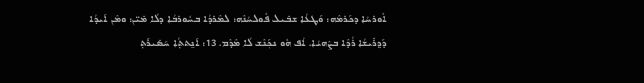ܐܽܘܪܚܳܐ ܕܟܰܪܡܶܗ: ܘܰܛܥܳܐ ܫܒܺܝܠ ܦܽܘܠܚܳܢܶܗ: ܠܡܶܪܕܳܐ ܒܚܽܘܪܒܳܐ ܕܠܳܐ ܡܺܝ̈ܢ: ܘܡܶܢ ܐܰܝܕܳܐ ܕܰܕ݂ܪܺܝܫܳܐ ܪܳܕܶܐ ܒܨܶܗܝܳܐ. ܐܳܦ ܗܽܘ ܢܟ݂ܰܢܶܫ ܠܳܐ ܡܶܕܶܡ. 13: ܐܰܢ̱ܬܬ݂ܳܐ ܚܰܣܺܝܪܰܬ݂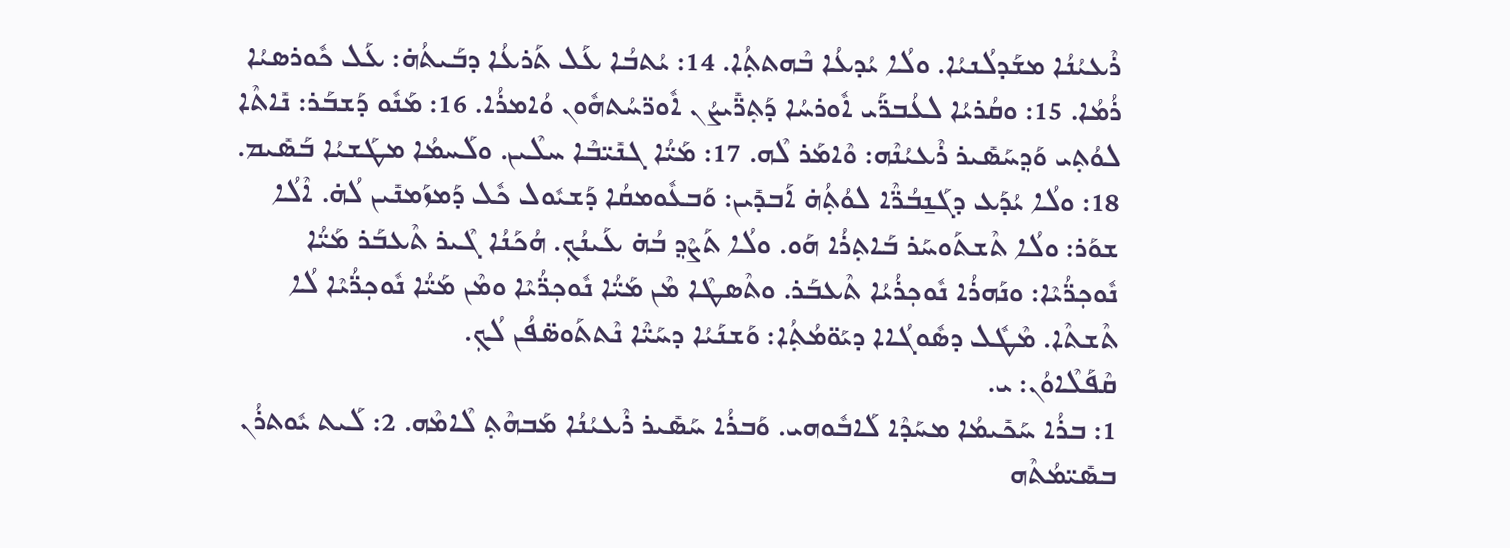ܪܶܥܝܳܢܳܐ ܡܫܰܕܠܳܢܝܳܐ. ܘܠܳܐ ܝܳܕܥܳܐ ܒܶܗܬܬ݂ܳܐ. 14: ܝܳܬܒܳܐ ܥܰܠ ܬܰܪܥܳܐ ܕܒܰܝܬܳܗ̇: ܥܰܠ ܟܽܘܪܣܝܳܐ ܪܳܡܳܐ. 15: ܘܩܳܪܝܳܐ ܠܥܳܒܖ̈ܰܝ ܐܽܘܪܚܳܐ ܕܰܬ݂ܖ̈ܺܝܨܳܢ ܐܽܘܖ̈ܚܳܬܗܽܘܢ ܘܳܐܡܪܳܐ. 16: ܡܰܢܽܘ ܕܰܫܒܰܪ: ܢܺܐܬܶܐ ܠܘܳܬ݂ܝ ܘܰܕ݂ܚܰܣܺܝܪ ܪܶܥܝܳܢܶܗ: ܘܶܐܡܰܪ ܠܶܗ. 17: ܡܰܝ̈ܳܐ ܓܢܺܝ̈ܒܶܐ ܚܠܶܝܢ. ܘܠܰܚܡܳܐ ܡܛܰܫܝܳܐ ܒܰܣܺܝܡ. 18: ܘܠܳܐ ܝܳܕܰܥ ܕܓܰܢ̱ܒܳܖ̈ܶܐ ܠܘܳܬ݂ܳܗ̇ ܐܰܒܕܺܝܢ: ܘܰܒܥܽܘܡܩܳܐ ܕܰܫܝܽܘܠ ܟܽܠ ܕܰܡܙܰܡܢܺܝܢ ܠܳܗ̇. ܐܶܠܳܐ ܫܘܰܪ: ܘܠܳܐ ܬܶܫܬܰܘܚܰܪ ܒܰܐܬ݂ܪܳܐ ܗܰܘ. ܘܠܳܐ ܬܰܨܶܕ݂ ܒܳܗ̇ ܥܰܝܢܳܟ݂. ܗܳܟܰܢܳܐ ܓܶܝܪ ܬܶܥܒܰܪ ܡܰܝ̈ܳܐ ܢܽܘܟ݂ܖ̈ܳܝܶܐ: ܘܢܰܗܪܳܐ ܢܽܘܟ݂ܪܳܝܳܐ ܬܶܥܒܰܪ. ܘܬܶܣܛܶܐ ܡܶܢ ܡܰܝ̈ܳܐ ܢܽܘܟ݂ܖ̈ܳܝܶܐ ܘܡܶܢ ܡܰܝ̈ܳܐ ܢܽܘܟ݂ܖ̈ܳܝܶܐ ܠܳܐ ܬܶܫܬܶܐ. ܡܶܛܽܠ ܕܣܽܘܓܳܐܐ ܕܝܰܘ̈ܡܳܬ݂ܳܐ: ܘܰܫܢܰܝܳܐ ܕܚܰܝ̈ܶܐ ܢܶܬܬܰܘܣ̈ܦܳܢ ܠܳܟ݂.
ܩܶܦܰܠܶܐܘܳܢ: ܝ.
1: ܒܪܳܐ ܚܰܟܺܝܡܳܐ ܡܚܰܕܶܐ ܠܰܐܒܽܘܗܝ. ܘܰܒܪܳܐ ܚܰܣܺܝܪ ܪܶܥܝܳܢܳܐ ܡܰܒܗܶܬ݂ ܠܶܐܡܶܗ. 2: ܠܰܝܬ ܝܽܘܬܪܳܢ ܒܣܺܝ̈ܡܳܬܶܗ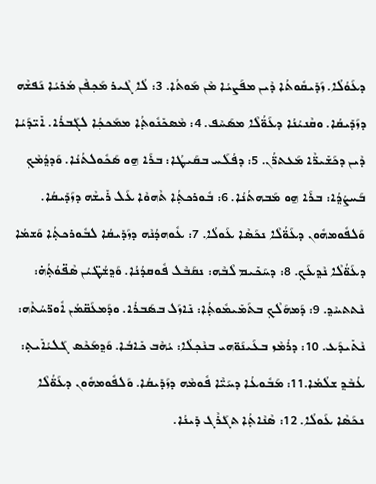ܕܥܰܘܳܠܳܐ. ܙܰܕܺܝܩܽܘܬܳܐ ܕܶܝܢ ܡܦܰܨܝܳܐ ܡܶܢ ܡܰܘܬܳܐ. 3: ܠܳܐ ܓܶܝܪ ܡܰܟ݂ܦܶܢ ܡܳܪܝܳܐ ܢܰܦܫܶܗ ܕܙܰܕܺܝܩܳܐ. ܘܩܶܢܝܳܢܳܐ ܕܥܰܘ̈ܳܠܶܐ ܡܣܰܚܶܦ. 4: ܡܶܣܟܺܢܽܘܬ݂ܳܐ ܡܡܰܟܟ݂ܳܐ ܠܓܰܒܪܳܐ. ܐܺܝ̈ܕܰܝܳܐ ܕܶܝܢ ܕܟܰܫܺܝܖ̈ܶܐ ܡܰܥܬܖ̈ܳܢ. 5: ܕܦܳܠܰܚ ܒܩܰܝܛܳܐ: ܒܪܰܐ ܗ̱ܘ ܣܰܟܽܘܠܬܳܢܳܐ. ܘܰܕܕ݂ܳܡܶܟ݂ ܒܰܚܨܳܕ݂ܳܐ: ܒܪܰܐ ܗ̱ܘ ܡܰܒܗܬܳܢܳܐ. 6: ܒܽܘܪܟܬ݂ܳܐ ܬܶܗܘܶܐ ܥܰܠ ܪܺܝܫܶܗ ܕܙܰܕܺܝܩܳܐ. ܘܰܠܦܽܘܡܗܽܘܢ ܕܥܰܘ̈ܳܠܶܐ ܢܟܰܣܶܐ ܥܰܘܠܳܐ. 7: ܥܽܘܗܕܳܢܶܗ ܕܙܰܕܺܝܩܳܐ ܠܒܽܘܪܟܬ݂ܳܐ ܘܰܫܡܳܐ ܕܥܰܘ̈ܳܠܶܐ ܢܶܕ݂ܥܰܟ݂. 8: ܕܚܰܟܺܝܡ ܠܶܒܶܗ: ܢܩܰܒܶܠ ܦܽܘܩܕܳܢܳܐ. ܘܰܕ݂ܫܳܛ̈ܝܳܢ ܣܶܦ̈ܘܳܬ݂ܳܗ̇: ܢܶܬܬܚܶܕ݂. 9: ܕܰܡܗܰܠܶܟ݂ ܒܬܰܡܺܝܡܽܘܬ݂ܳܐ: ܢܺܐܙܰܠ ܒܣܰܒܪܳܐ. ܘܕܰܡܥܰܩ̈ܡܳܢ ܐܽܘܖ̈ܚܳܬܶܗ: ܢܶܬܺܝܕܰܥ. 10: ܕܪܳܡܶܙ ܒܥܰܝܢܰܘ̈ܗܝ ܒܢܶܟ݂ܠܳܐ: ܝܳܗܶܒ ܟܺܐܒܳܐ. ܘܰܕ݂ܡܰܟܶܣ ܓܰܠܝܳܐܺܝܬ݂: ܥܳܒܶܕ݂ ܫܠܳܡܳܐ.11: ܡܰܒܽܘܥܳܐ ܕܚܰܝ̈ܶܐ ܦܽܘܡܶܗ ܕܙܰܕܺܝܩܳܐ. ܘܰܠܦܽܘܡܗܽܘܢ ܕܥܰܘ̈ܳܠܶܐ ܢܟܰܣܶܐ ܥܰܘܠܳܐ. 12: ܣܶܢܶܐܬ݂ܳܐ ܬܓܰܪܶܓ ܕܺܝܢܳܐ.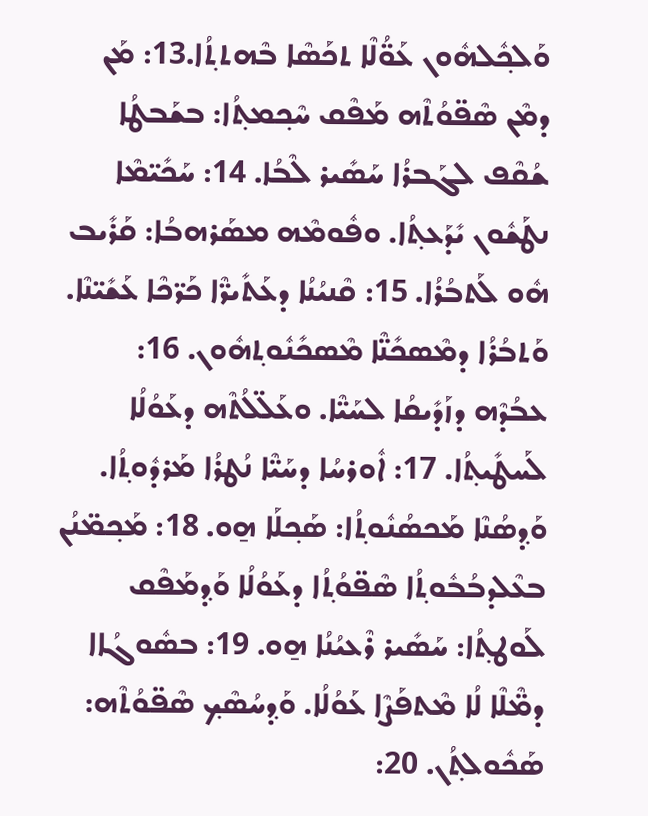ܘܰܠܟ݂ܽܠܗܽܘܢ ܥܰܘ̈ܳܠܶܐ ܬܟܰܣܶܐ ܒܶܗܬܬ݂ܳܐ.13: ܡܰܢ ܕܡܶܢ ܣܶܦ̈ܘܳܬܶܗ ܡܰܦܶܩ ܚܶܟ݂ܡܬ݂ܳܐ: ܒܫܰܒܛܳܐ ܫܳܩܶܦ ܠܓܰܒܪܳܐ ܚܰܣܺܝܪ ܠܶܒܳܐ. 14: ܚܰܟܺܝ̈ܡܶܐ ܢܛܰܫܽܘܢ ܝܺܕܰܥܬ݂ܳܐ. ܘܦܽܘܡܶܗ ܡܣܰܪܗܒܳܐ: ܩܰܪܺܝܒ ܗܽܘ ܠܰܬܒܳܪܳܐ. 15: ܩܶܢܝܳܢܳܐ ܕܥܰܬܺܝܖ̈ܶܐ ܟܰܖ̈ܟܶܐ ܥܰܫܺܝ̈ܢܶܐ. ܘܰܬܒܳܪܳܐ ܕܡܶܣܟܺܢ̈ܶܐ ܡܶܣܟܺܢܽܘܬ݂ܗܽܘܢ. 16: ܥܒܳܕܶܗ ܕܙܰܕܺܝܩܳܐ ܠܚܰܝ̈ܶܐ. ܘܥܰܠ̈ܠܳܬܶܗ ܕܥܰܘܳܠܳܐ ܠܰܚܛܺܝܬ݂ܳܐ. 17: ܐܽܘܪܚܳܐ ܕܚܰܝ̈ܶܐ ܢܳܛܪܳܐ ܡܰܪܕܽܘܬ݂ܳܐ. ܘܰܕ݂ܣܳܢܶܐ ܡܰܟܣܳܢܽܘܬ݂ܳܐ: ܣܰܟ݂ܠܰܐ ܗ̱ܘ. 18: ܡܰܟ݂ܡ̈ܢܳܢ ܒܥܶܠܕܒܳܒܽܘܬ݂ܳܐ ܣܶܦ̈ܘܳܬ݂ܳܐ ܕܥܰܘܳܠܳܐ ܘܰܕ݂ܡܰܦܶܩ ܠܰܘܛܬ݂ܳܐ: ܚܰܣܺܝܪ ܪܶܥܝܳܢܳܐ ܗ̱ܘ. 19: ܒܣܽܘܓܳܐܐ ܕܡ̈ܶܠܶܐ ܠܳܐ ܡܶܬܦܰܨܶܐ ܥܰܘܳܠܳܐ. ܘܰܕ݂ܚܳܣܶܟ݂ ܣܶܦ̈ܘܳܬܶܗ: ܣܰܟܽܘܠܬ݂ܳܢ. 20: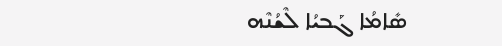ܣܺܐܡܳܐ ܓܰܒܝܳܐ ܠܶܫܳܢܶܗ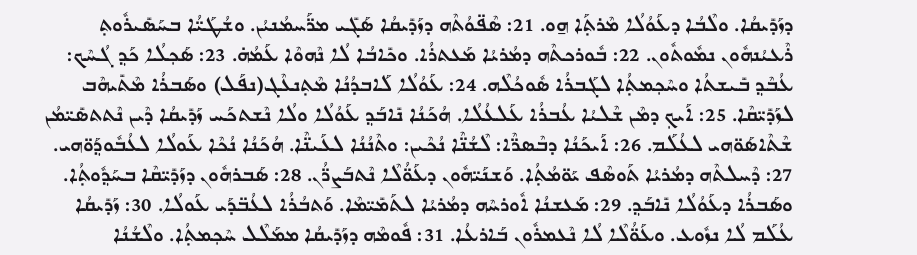ܕܙܰܕܺܝܩܳܐ. ܘܠܶܒܳܐ ܕܥܰܘܳܠܳܐ ܡܶܪܬ݂ܰܐ ܗ̱ܘ. 21: ܣܶܦ̈ܘܳܬܶܗ ܕܙܰܕܺܝܩܳܐ ܣܰܓܺܝ ܡܖ̈ܰܚܡܳܢܝܳܢ. ܘܫܳܛܰܝ̈ܳܐ ܒܚܰܣܺܝܪܽܘܬ݂ ܪܶܥܝܳܢܗܽܘܢ ܢܡܽܘܬܽܘܢ. 22: ܒܽܘܪܟܬܶܗ ܕܡܳܪܝܳܐ ܡܰܥܬܪܳܐ. ܘܟܺܐܒܳܐ ܠܳܐ ܢܶܗܘܶܐ ܥܰܡܳܗ̇. 23: ܣܰܟ݂ܠܳܐ ܟܰܕ݂ ܓܳܚܶܟ: ܥܳܒܶܕ݂ ܒܺܝܫܬܳܐ ܘܚܶܟ݂ܡܬ݂ܳܐ ܠܓܰܒܪܳܐ ܣܽܘܟܳܠܶܗ. 24: ܥܰܘܳܠܳܐ ܠܰܐܒܕܳܢܳܐ ܡܶܬ݂ܢܥܶܓ(ܢܦܰܠ) ܘܣܰܒܪܳܐ ܡܶܬܺܝܗܶܒ ܠܙܰܕܺܝ̈ܩܶܐ. 25: ܐܰܝܟ݂ ܕܡܶܢ ܫܶܠܝܳܐ ܥܳܒܪܳܐ ܥܰܠܥܳܠܳܐ. ܗܳܟܰܢܳܐ ܢܺܐܒܰܕ݂ ܥܰܘܳܠܳܐ ܘܠܳܐ ܢܶܫܬܟܰܚ ܙܰܕܺܝܩܳܐ ܕܶܝܢ ܢܶܬܬܣܺܝ̈ܡܳܢ ܫܶܬܶܐܣܰܘ̈ܗܝ ܠܥܳܠܰܡ. 26: ܐܰܝܟܰܢܳܐ ܕܒܶܣܖ̈ܶܐ: ܠܶܫܳܢ̈ܶܐ ܢܳܟܶܝܢ: ܘܬܶܢܳܢܳܐ ܠܥܰܝܢ̈ܶܐ. ܗܳܟܰܢܳܐ ܢܳܟܶܐ ܥܰܘܠܳܐ ܠܥܳܒܽܘܕ݂ܰܘ̈ܗܝ. 27: ܕܶܚܠܬܶܗ ܕܡܳܪܝܳܐ ܬܰܘܣܶܦ ܝܰܘ̈ܡܳܬ݂ܳܐ. ܘܰܫܢܰܝ̈ܗܽܘܢ ܕܥܰܘ̈ܳܠܶܐ ܢܶܬܒܰܨܖ̈ܳܢ. 28: ܣܰܒܪܗܽܘܢ ܕܙܰܕܺܝ̈ܩܶܐ ܒܚܰܕ݂ܽܘܬ݂ܳܐ. ܘܣܰܒܪܳܐ ܕܥܰܘܳܠܳܐ ܢܺܐܒܰܕ݂. 29: ܡܰܥܫܢܳܐ ܐܽܘܪܚܶܗ ܕܡܳܪܝܳܐ ܠܬܰܡܺܝ̈ܡܶܐ. ܘܰܬܒܳܪܳܐ ܠܥܳܒ̈ܕܰܝ ܥܰܘܠܳܐ. 30: ܙܰܕܺܝܩܳܐ ܥܳܠܰܡ ܠܳܐ ܢܙܽܘܥ. ܘܥܰܘ̈ܳܠܶܐ ܠܳܐ ܢܶܥܡܪܽܘܢ ܒܰܐܪܥܳܐ. 31: ܦܽܘܡܶܗ ܕܙܰܕܺܝܩܳܐ ܡܡܰܠܶܠ ܚܶܟ݂ܡܬ݂ܳܐ. ܘܠܶܫܳܢܳܐ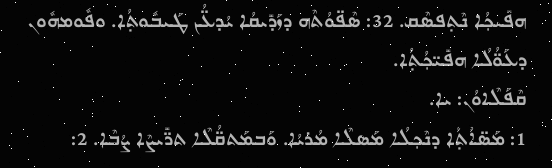ܗܦܺܝܟ݂ܳܐ ܢܶܬ݂ܦܣܶܩ. 32: ܣܶܦ̈ܘܳܬܶܗ ܕܙܰܕܺܝܩܳܐ ܝܳܕܥ̈ܳܢ ܛܰܝܒܽܘܬ݂ܳܐ. ܘܦܽܘܡܗܽܘܢ ܕܥܰܘ̈ܳܠܳܐ ܗܦܺܝ̈ܟ݂ܳܬ݂ܳܐ.
ܩܶܦܰܠܶܐܘܳܢ: ܝܐ.
1: ܡܰܣ̈ܐܳܬ݂ܳܐ ܕܢܶܟ݂ܠܳܐ ܡܰܣܠܶܐ ܡܳܪܝܳܐ. ܘܰܒܡܰܬܩ̈ܳܠܶܐ ܬܖ̈ܺܝܨܶܐ ܨܳܒܶܐ. 2: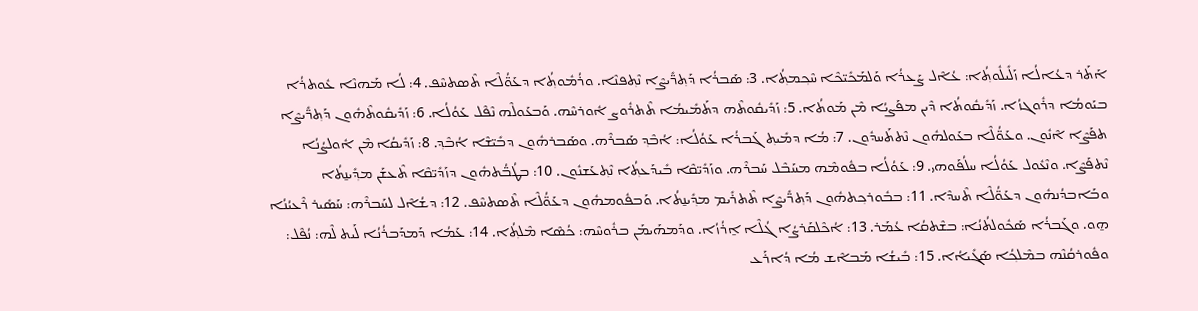ܐܰܬܰܪ ܕܥܳܐܠܳܐ ܙܰܠܺܝܠܽܘܬ݂ܳܐ: ܥܳܐܶܠ ܨܰܥܪܳܐ ܘܰܠܡܰܟܺܝ̈ܟܶܐ ܚܶܟ݂ܡܬ݂ܳܐ. 3: ܣܰܒܪܳܐ ܕܰܬ݂ܖ̈ܺܝܨܶܐ ܢܶܬ݂ܦܢܶܐ. ܘܪܳܡܽܘܬ݂ܳܐ ܕܥܰܘ̈ܳܠܶܐ ܬܶܣܬܚܶܦ. 4: ܠܳܐ ܡܰܗܢܶܐ ܥܽܘܬܪܳܐ ܒܝܰܘܡܳܐ ܕܪܽܘܓܙܳܐ. ܙܰܕܺܝܩܽܘܬܳܐ ܕܶܝܢ ܡܦܰܨܝܳܐ ܡܶܢ ܡܰܘܬܳܐ. 5: ܙܰܕܺܝܩܽܘܬܶܗ ܕܬܰܡܺܝܡܳܐ ܬܶܬܪܽܘܨ ܐܽܘܪܚܶܗ. ܘܰܒܥܰܘܠܶܗ ܢܶܦܶܠ ܥܰܘܳܠܳܐ. 6: ܙܰܕܺܝܩܽܘܬܶܗܽܘܢ ܕܰܬ݂ܖ̈ܺܝܨܶܐ ܬܦܰܨܶܐ ܐܶܢܽܘܢ. ܘܥܰܘ̈ܳܠܶܐ ܒܥܰܘܠܗܽܘܢ ܢܶܬܬܰܚܕܽܘܢ. 7: ܡܳܐ ܕܡܺܝܬ݂ ܓܰܒܪܳܐ ܥܰܘܳܠܳܐ: ܐܳܒܶܕ݂ ܣܰܒܪܶܗ. ܘܣܰܒܪܗܽܘܢ ܕܒܺܝ̈ܫܶܐ ܐܳܒܶܕ݂. 8: ܙܰܕܺܝܩܳܐ ܡܶܢ ܐܽܘܠܨܳܢܳܐ ܢܶܬܦܰܨܶܐ. ܘܢܶܥܽܘܠ ܥܰܘܳܠܳܐ ܚܠܳܦܰܘܗܝ. 9: ܥܰܘܳܠܳܐ ܒܦܽܘܡܶܗ ܡܚܰܒܶܠ ܚܰܒܪܶܗ. ܘܙܰܕܺܝ̈ܩܶܐ ܒܺܝܕܰܥܬ݂ܳܐ ܢܶܬ݂ܥܰܫܢܽܘܢ. 10: ܒܛܳܒ̈ܳܬܗܽܘܢ ܕܙܰܕܺܝ̈ܩܶܐ ܬܶܥܫܰܢ ܡܕ݂ܺܝܢ̱ܬܳܐ ܘܒܰܐܒܕܳܢܗܽܘܢ ܕܥܰܘ̈ܳܠܶܐ ܬܶܚܕܶܐ. 11: ܒܒܽܘܪܟ݂ܬܗܽܘܢ ܕܰܬ݂ܖ̈ܺܝܨܶܐ ܬܶܬܪܺܝܡ ܡܕ݂ܺܝܢ̱ܬܳܐ. ܘܰܒܦܽܘܡܗܽܘܢ ܕܥܰܘ̈ܳܠܶܐ ܬܶܣܬܚܶܦ. 12: ܕܫܳܐܶܠ ܠܚܰܒܪܶܗ: ܚܰܣܺܝܪ ܪܶܥܝܳܢܳܐ ܗ̱ܘ. ܘܓܰܒܪܳܐ ܣܰܟܽܘܠܬܳܢܳܐ: ܒܫܶܬܩܳܐ ܥܳܡܰܪ. 13: ܐܳܟܶܠܩܰܪܨܳܐ ܓܳܠܶܐ ܐ̱ܪܳܙܳܐ. ܘܕܰܡܗܰܝܡܰܢ ܒܪܽܘܚܶܗ: ܟܳܣܶܐ ܡܶܠܬ݂ܳܐ. 14: ܥܰܡܳܐ ܕܰܡܕܰܒܪܳܢܳܐ ܠܰܝܬ ܠܶܗ: ܢܳܦܶܠ: ܘܦܽܘܪܩܳܢܶܗ ܒܡܶܠܟ݂ܳܐ ܣܰܓܺܝܐܳܐ. 15: ܒܺܝܫܳܐ ܡܰܒܐܶܫ ܡܳܐ ܕܳܐܪܰܥ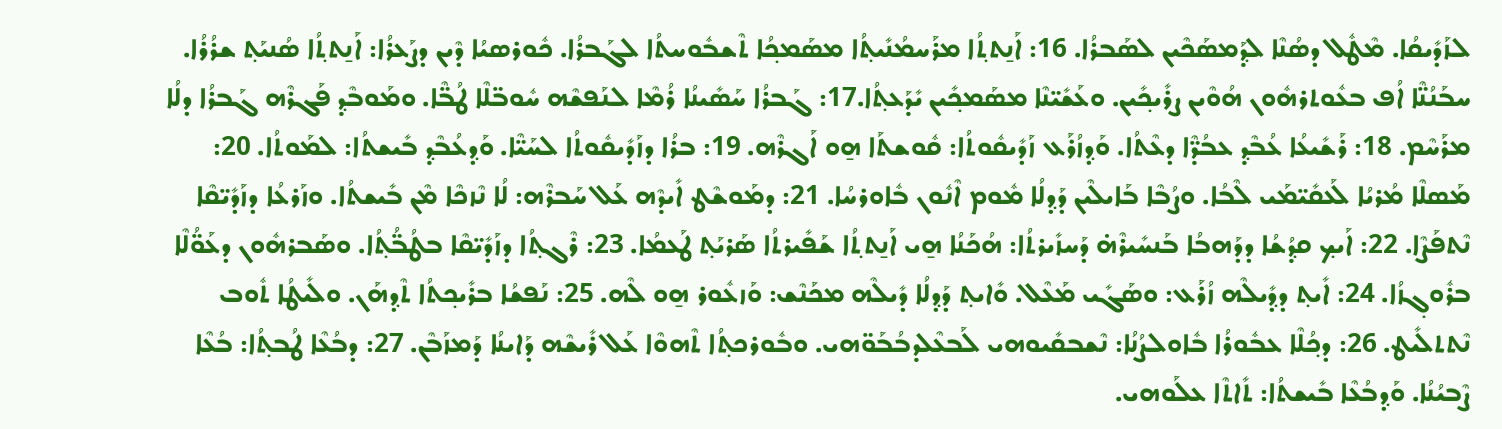ܠܙܰܕܺܝܩܳܐ. ܡܶܛܽܠ ܕܣܳܢܶܐ ܠܕ݂ܰܡܣܰܟܶܝܢ ܠܣܰܒܪܳܐ. 16: ܐܰܢ̱ܬܬ݂ܳܐ ܡܪܰܚܡܳܢܺܝܬ݂ܳܐ ܡܣܰܡܟ݂ܳܐ ܬܶܫܒܽܘܚܬܳܐ ܠܓܰܒܪܳܐ. ܟܽܘܪܣܝܳܐ ܕܶܝܢ ܕܨܰܥܪܳܐ: ܐܰܢ̱ܬܬ݂ܳܐ ܣܳܢܝܰܬ݂ ܫܪܳܪܳܐ. ܚܒܰܢܳܢ̈ܶܐ ܐܳܦ ܒܥܽܘܬܪܗܽܘܢ ܗܳܘܶܝܢ ܨܪܺܝܟ݂ܺܝܢ. ܘܥܰܫܺܝ̈ܢܶܐ ܡܣܰܡܟ݂ܺܝܢ ܝܺܕܰܥܬ݂ܳܐ.17: ܓܰܒܪܳܐ ܚܰܣܺܝܢܳܐ ܪܳܡܶܐ ܠܢܰܦܫܶܗ ܚܽܘܒ̈ܠܶܐ ܛܳܒ̈ܶܐ. ܘܡܰܘܒܶܕ݂ ܦܰܓܪܶܗ ܓܰܒܪܳܐ ܕܠܳܐ ܡܪܰܚܶܡ. 18: ܪܰܫܺܝܥܳܐ ܥܳܒܶܕ݂ ܥܒܳܕ̈ܶܐ ܕܥܶܬܳܐ. ܘܰܕ݂ܙܳܪܰܥ ܙܰܕܺܝܩܽܘܬܳܐ: ܩܽܘܫܬܰܐ ܗ̱ܘ ܐܰܓܪܶܗ. 19: ܒܪܳܐ ܕܙܰܕܺܝܩܽܘܬܳܐ ܠܚܰܝ̈ܶܐ. ܘܰܕ݂ܥܳܒܶܕ݂ ܒܺܝܫܬܳܐ: ܠܡܰܘܬܳܐ. 20: ܡܰܣܠܶܐ ܡܳܪܝܳܐ ܠܰܥܩܺܝ̈ܡܰܝ ܠܶܒܳܐ. ܘܨܳܒܶܐ ܒܰܐܝܠܶܝܢ ܕܰܕ݂ܠܳܐ ܡܽܘܡ ܐܶܢܽܘܢ ܒܽܐܘܪܚܳܐ. 21: ܕܡܰܘܫܶܛ ܐܺܝܕܶܗ ܥܰܠ ܚܰܒܪܶܗ: ܠܳܐ ܢܶܙܟܶܐ ܡܶܢ ܒܺܝܫܬܳܐ. ܘܙܰܪܥܳܐ ܕܙܰܕܺܝ̈ܩܶܐ ܢܶܬܦܰܨܶܐ. 22: ܐܰܝܟ݂ ܩܕ݂ܳܫܳܐ ܕܕܰܗܒܳܐ ܒܰܢܚܺܝܪܶܗ̇ ܕܰܚܙܺܝܪܬܳܐ: ܗܳܟܰܢܳܐ ܗ̱ܝ ܐܰܢ̱ܬܬ݂ܳܐ ܫܰܦܺܝܪܬܳܐ ܣܰܪܝܰܬ݂ ܛܰܥܡܳܐ. 23: ܪܶܓܬ݂ܳܐ ܕܙܰܕܺܝ̈ܩܶܐ ܒܛܳܒ̈ܳܬ݂ܳܐ. ܘܣܰܒܪܗܽܘܢ ܕܥܰܘ̈ܳܠܶܐ ܒܪܽܘܓ݂ܙܳܐ. 24: ܐܺܝܬ݂ ܕܕ݂ܺܝܠܶܗ ܙܳܪܰܥ: ܘܣܰܓܺܝ ܡܰܥܶܠ. ܘܺܐܝܬ݂ ܕܰܕ݂ܠܳܐ ܕܺܝܠܶܗ ܡܟܰܢܶܫ: ܘܰܙܥܽܘܪ ܗ̱ܘ ܠܶܗ. 25: ܢܰܦܫܳܐ ܒܪܺܝܟ݂ܬܳܐ ܬܶܕ݂ܗܰܢ. ܘܠܺܝܛܳܐ ܬܽܘܒ ܢܶܬܬܠܺܝܛ. 26: ܕܟ݂ܳܠܶܐ ܥܒܽܘܪܳܐ ܒܽܐܘܠܨܳܢܳܐ: ܢܶܫܒܩܺܝܘܗܝ ܠܰܒܥܶܠܕܒܳܒܰܘ̈ܗܝ. ܘܒܽܘܪܟܬ݂ܳܐ ܬܶܗܘܶܐ ܥܰܠ ܪܺܝܫܶܗ ܕܰܐܝܢܳܐ ܕܰܡܙܰܒܶܢ. 27: ܕܒܳܥܶܐ ܛܳܒܬ݂ܳܐ: ܒܳܥܶܐ ܨܶܒܝܳܢܳܐ. ܘܰܕ݂ܒܳܥܶܐ ܒܺܝܫܬܳܐ: ܬܺܐܬܶܐ ܥܠܰܘܗܝ.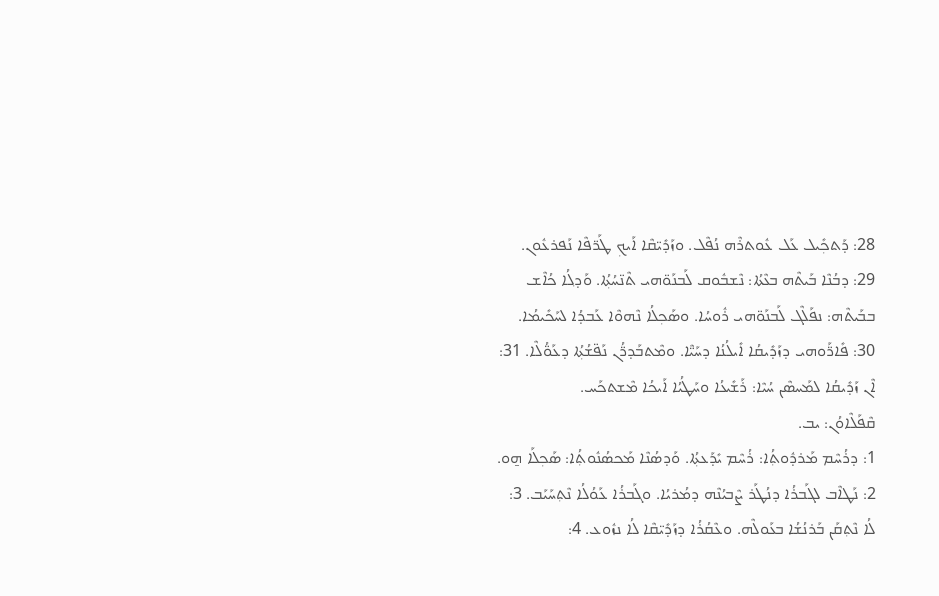28: ܕܰܬܟ݂ܺܝܠ ܥܰܠ ܥܽܘܬܪܶܗ ܢܳܦܶܠ. ܘܙܰܕܺܝ̈ܩܶܐ ܐܰܝܟ݂ ܛܰܖ̈ܦܶܐ ܢܰܦܪܥܽܘܢ. 29: ܕܒܳܢܶܐ ܒܰܝܬܶܗ ܒܥܶܬܳܐ: ܢܶܫܒܽܘܩ ܠܰܒܢܰܘ̈ܗܝ ܬܶܢ̈ܚܳܬ݂ܳܐ. ܘܰܕ݂ܠܳܐ ܟܳܐܶܫ ܒܒܰܝܬܶܗ: ܢܦܰܠܶܓ ܠܰܒܢܰܘ̈ܗܝ ܪܽܘܚܳܐ. ܘܣܰܟ݂ܠܳܐ ܢܶܗܘܶܐ ܥܰܒܕܳܐ ܠܚܰܟܺܝܡܳܐ. 30: ܦܺܐܖ̈ܰܘܗܝ ܕܙܰܕܺܝܩܳܐ ܐܺܝܠܳܢܳܐ ܕܚܰܝ̈ܶܐ. ܘܡܶܬܒܰܕܖ̈ܳܢ ܢܰܦ̈ܫܳܬ݂ܳܐ ܕܥܰܘ̈ܳܠܶܐ. 31: ܐܶܢ ܙܰܕܺܝܩܳܐ ܠܡܰܚܣܶܢ ܚܳܝܶܐ: ܪܰܫܺܝܥܳܐ ܘܚܰܛܳܝܳܐ ܐܰܝܟܳܐ ܡܶܫܬܟܰܚ.
ܩܶܦܰܠܶܐܘܳܢ: ܝܒ.
1: ܕܪܳܚܶܡ ܡܰܪܕܽܘܬ݂ܳܐ: ܪܳܚܶܡ ܝܺܕܰܥܬ݂ܳܐ. ܘܰܕܣܳܢܶܐ ܡܰܟܣܳܢܽܘܬ݂ܳܐ: ܣܰܟ݂ܠܰܐ ܗ̱ܘ. 2: ܢܰܛܐܶܒ ܠܓܰܒܪܳܐ ܕܢܳܛܰܪ ܨܶܒܝܳܢܶܗ ܕܡܳܪܝܳܐ. ܘܓܰܒܪܳܐ ܥܰܘܳܠܳܐ ܢܶܬ݂ܚܰܝܰܒ. 3: ܠܳܐ ܢܶܬ݂ܩܰܢ ܒܰܪܢܳܫܳܐ ܒܥܰܘܠܶܗ. ܘܥܶܩܳܪܳܐ ܕܙܰܕܺܝ̈ܩܶܐ ܠܳܐ ܢܙܽܘܥ. 4: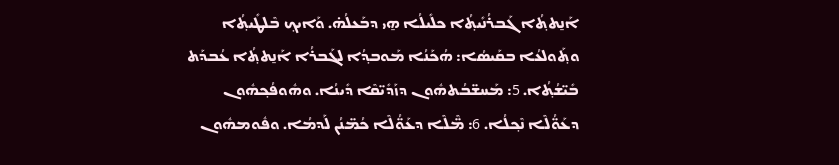ܐܰܢ̱ܬܬ݂ܳܐ ܓܰܒܪܳܢܺܝܬ݂ܳܐ ܟܠܺܝܠܳܐ ܗ̱ܝ ܕܒܰܥܠܳܗ̇. ܘܰܐܝܟ݂ ܒܶܠܛܺܝܬ݂ܳܐ ܘܬ݂ܰܘܠܥܳܐ ܒܩܰܝܣܳܐ: ܗܳܟܰܢܳܐ ܡܰܘܒܕ݂ܳܐ ܠܓܰܒܪܳܐ ܐܰܢ̱ܬܬ݂ܳܐ ܥܳܒܕܰܬ ܒܺܝ̈ܫܳܬ݂ܳܐ. 5: ܡܰܚܫ̈ܒܳܬܗܽܘܢ ܕܙܰܕܺܝ̈ܩܶܐ ܕܺܝܢܳܐ. ܘܗܽܘܦܳܟ݂ܗܽܘܢ ܕܥܰܘ̈ܳܠܶܐ ܢܶܟ݂ܠܳܐ. 6: ܡ̈ܶܠܶܐ ܕܥܰܘ̈ܳܠܶܐ ܟܳܡ̈ܢܳܢ ܠܰܕܡܳܐ. ܘܦܽܘܡܗܽܘܢ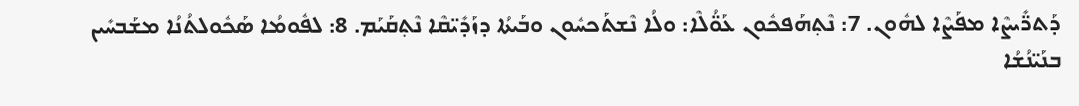ܕܰܬܖ̈ܺܝܨܶܐ ܡܦܰܨܶܐ ܠܗܽܘܢ. 7: ܢܶܬ݂ܗܰܦܟܽܘܢ ܥܰܘ̈ܳܠܶܐ: ܘܠܳܐ ܢܶܫܬܰܟܚܽܘܢ ܘܒܰܝܬܳܐ ܕܙܰܕܺܝ̈ܩܶܐ ܢܶܬ݂ܩܰܝܰܡ. 8: ܠܦܽܘܡܳܐ ܣܰܟܽܘܠܬܳܢܳܐ ܡܫܰܒܚܺܝܢ ܒܢܰܝ̈ܢܳܫܳܐ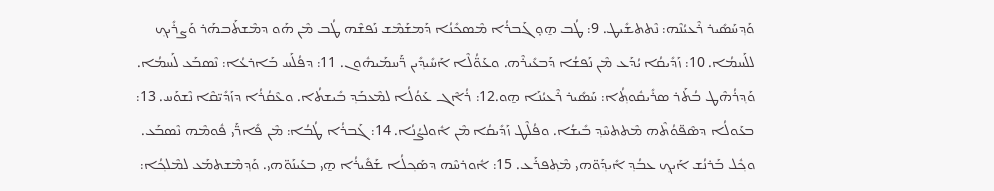ܘܰܕ݂ܚܰܣܺܝܪ ܪܶܥܝܳܢܶܗ: ܢܶܬܬܫܺܝܛ. 9: ܛܳܒ ܗ̱ܘ̣ ܓܰܒܪܳܐ ܡܶܣܟܺܢܳܐ ܕܰܡܫܰܡܶܫ ܢܰܦܫܶܗ ܛܳܒ ܡܶܢ ܗܰܘ ܕܡܶܫܬܰܒܗܰܪ ܘܰܨܪܺܝܟ݂ ܠܠܰܚܡܳܐ. 10: ܙܰܕܺܝܩܳܐ ܝܳܕܰܥ ܡܶܢ ܢܰܦܫܳܐ ܕܰܒܥܺܝܪܶܗ. ܘܥܰܘ̈ܳܠܶܐ ܐܰܚܺܝܕ݂ܺܝܢ ܖ̈ܰܚܡܰܝܗܽܘܢ. 11: ܕܦܳܠܰܚ ܒܰܐܪܥܳܐ: ܢܶܣܒܰܥ ܠܰܚܡܳܐ. ܘܰܕ݂ܪܳܗܶܛ ܒܳܬܰܪ ܣܪܺܝܩܽܘܬ݂ܳܐ: ܚܰܣܺܝܪ ܪܶܥܝܳܢܰܐ ܗ̱ܘ.12: ܪܳܐܶܓ ܥܰܘܳܠܳܐ ܠܡܶܥܒܰܕ݂ ܒܺܝܫܬܳܐ. ܘܥܶܩܳܪܳܐ ܕܙܰܕܺܝ̈ܩܶܐ ܢܶܫܘܰܚ. 13: ܒܥܰܘܠܳܐ ܕܣܶܦ̈ܘܳܬܶܗ ܡܶܬܬܚܶܕ݂ ܒܺܝܫܳܐ. ܘܦܳܠܶܛ ܙܰܕܺܝܩܳܐ ܡܶܢ ܐܽܘܠܨܳܢܳܐ. 14: ܓܰܒܪܳܐ ܛܳܒܳܐ: ܡܶܢ ܦܺܐܖ̈ܰܝ ܦܽܘܡܶܗ ܢܶܣܒܰܥ. ܘܟ݂ܽܠ ܒܰܪܢܳܫ ܐܰܝܟ݂ ܥܒܳܕ݂ ܐܺܝܕ݂ܰܘ̈ܗܝ ܡܶܬ݂ܦܪܰܥ. 15: ܐܽܘܪܚܶܗ ܕܣܰܟ݂ܠܳܐ ܫܰܦܺܝܪܳܐ ܗ̱ܝ ܒܥܰܝܢܰܘ̈ܗܝ. ܘܰܕ݂ܡܶܫܬܡܰܥ ܠܡܶܠܟ݂ܳܐ: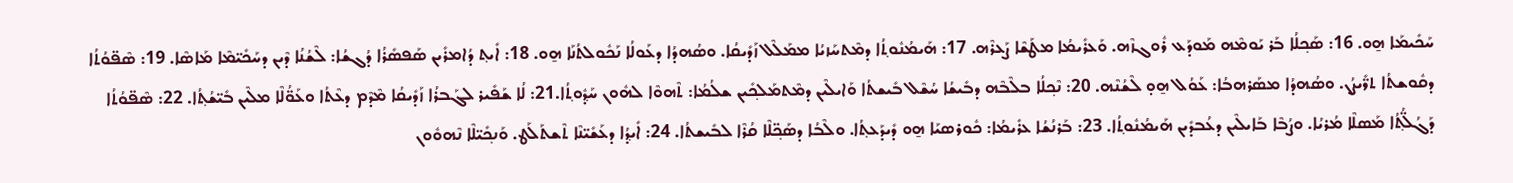ܚܰܟܺܝܡܰܐ ܗ̱ܘ. 16: ܣܰܟ݂ܠܳܐ ܒܰܪ ܝܰܘܡܶܗ ܡܰܘܕܰܥ ܪܽܘܓܙܶܗ. ܘܰܥܪܺܝܡܳܐ ܡܛܰܫܶܐ ܨܰܥܪܶܗ. 17: ܗܰܝܡܳܢܽܘܬ݂ܳܐ ܕܡܶܬܚܰܙܝܳܐ ܡܡܰܠܶܠ ܙܰܕܺܝܩܳܐ. ܘܣܳܗܕܳܐ ܕܥܰܘܠܳܐ ܢܰܟܽܘܠܬܳܢܰܐ ܗ̱ܘ. 18: ܐܺܝܬ݂ ܕܳܐܡܪܺܝܢ ܣܰܦܣܺܪܳܐ ܕܳܓܫܳܐ: ܠܶܫܳܢܳܐ ܕܶܝܢ ܕܚܰܟܺܝ̈ܡܶܐ ܡܰܐܣܶܐ. 19: ܣܶܦ̈ܘܳܬܳܐ ܕܩܽܘܫܬܳܐ ܬܖ̈ܺܝܨܳܢ. ܘܣܳܗܕܳܐ ܡܣܰܪܗܒܳܐ: ܥܰܘܳܠ ܗ̱ܘ̣ ܠܶܫܳܢܶܗ. 20: ܢܶܟ݂ܠܳܐ ܒܠܶܒܶܗ ܕܒܺܝܫܳܐ ܚܳܫܶܠ ܒܺܝܫܬܳܐ ܘܰܐܝܠܶܝܢ ܕܡܶܬܡܰܠܟ݂ܺܝܢ ܫܠܳܡܳܐ: ܬܶܗܘܶܐ ܠܗܽܘܢ ܚܰܕ݂ܽܘܬ݂ܳܐ.21: ܠܳܐ ܫܰܦܺܝܪ ܠܓܰܒܪܳܐ ܙܰܕܺܝܩܳܐ ܡܶܕܶܡ ܕܥܶܬܳܐ ܘܥܰܘ̈ܳܠܶܐ ܡܠܶܝܢ ܒܺܝ̈ܫܳܬ݂ܳܐ. 22: ܣܶܦ̈ܘܳܬܳܐ ܕܰܓܳܠ̈ܳܬ݂ܳܐ ܡܰܣܠܶܐ ܡܳܪܝܳܐ. ܘܨܳܒܶܐ ܒܰܐܝܠܶܝܢ ܕܥܳܒܕܺܝܢ ܗܰܝܡܳܢܽܘܬ݂ܳܐ. 23: ܒܰܪܢܳܫܳܐ ܥܪܺܝܡܳܐ: ܟܽܘܪܣܝܰܐ ܗ̱ܘ ܕܺܝܕܰܥܬ݂ܳܐ. ܘܠܶܒܳܐ ܕܣܰܟ݂̈ܠܶܐ ܩܳܪܶܐ ܠܒܺܝܫܬܳܐ. 24: ܐܺܝܕ݂ܳܐ ܕܥܰܫܺܝ̈ܢܶܐ ܬܶܫܬܰܠܰܛ. ܘܰܢܟ݂ܺܝ̈ܠܶܐ ܢܶܗܘܽܘܢ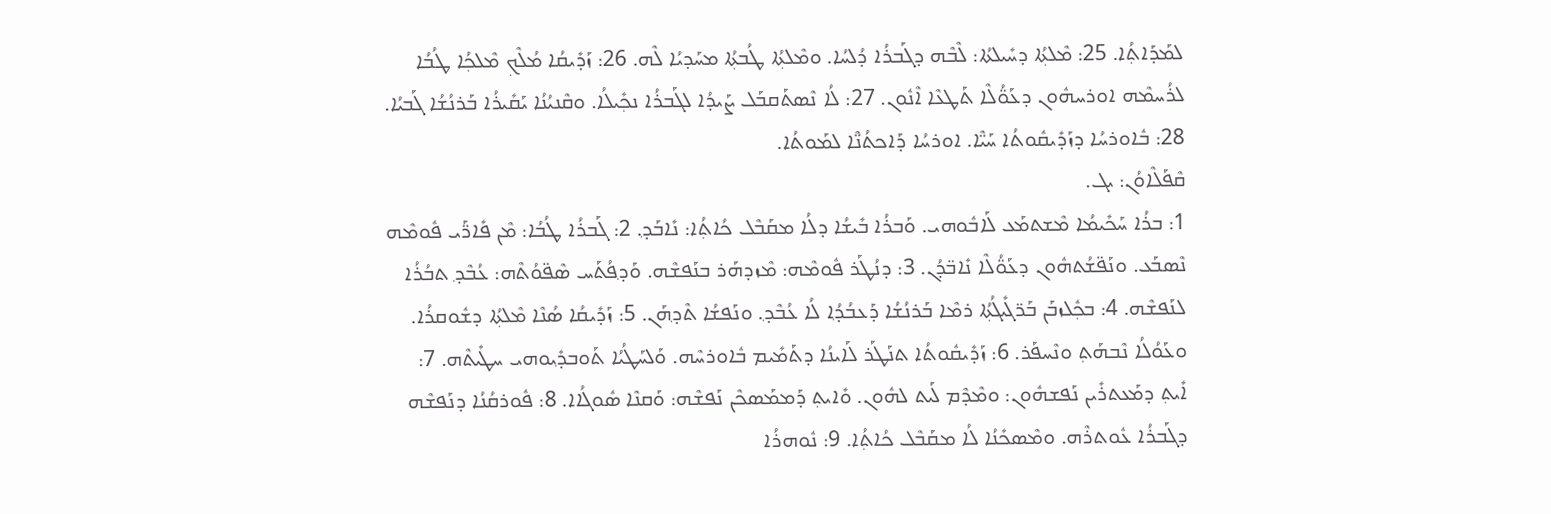ܠܡܰܕܰܐܬ݂ܳܐ. 25: ܡܶܠܬ݂ܳܐ ܕܚܺܝܠܬܳܐ: ܠܶܒܶܗ ܕܓܰܒܪܳܐ ܕܳܠܚܳܐ. ܘܡܶܠܬ݂ܳܐ ܛܳܒܬ݂ܳܐ ܡܚܰܕܝܳܐ ܠܶܗ. 26: ܙܰܕܺܝܩܳܐ ܡܳܠܶܟ݂ ܡܶܠܟ݂ܳܐ ܛܳܒܳܐ ܠܪܳܚܡܶܗ ܐܘܪܚܗܽܘܢ ܕܥܰܘ̈ܳܠܶܐ ܬܰܛܥܶܐ ܐܶܢܽܘܢ. 27: ܠܳܐ ܢܶܣܬܰܩܒܰܠ ܨܰܝܕܳܐ ܠܓܰܒܪܳܐ ܢܟ݂ܺܝܠܳܐ. ܘܩܶܢܝܳܢܳܐ ܝܰܩܺܝܪܳܐ ܒܰܪܢܳܫܳܐ ܓܰܒܝܳܐ. 28: ܒܽܐܘܪܚܳܐ ܕܙܰܕܺܝܩܽܘܬܳܐ ܚܰܝ̈ܶܐ. ܐܘܪܚܳܐ ܕܰܐܟܬܳܢ̈ܶܐ ܠܡܰܘܬܳܐ.
ܩܶܦܰܠܶܐܘܳܢ: ܝܓ.
1: ܒܪܳܐ ܚܰܟܺܝܡܳܐ ܡܶܫܬܡܰܥ ܠܰܐܒܽܘܗܝ. ܘܰܒܪܳܐ ܒܺܝܫܳܐ ܕܠܳܐ ܡܩܰܒܶܠ ܟܳܐܬ݂ܳܐ: ܢܺܐܒܰܕ݂. 2: ܓܰܒܪܳܐ ܛܳܒܳܐ: ܡܶܢ ܦܺܐܖ̈ܰܝ ܦܽܘܡܶܗ ܢܶܣܒܰܥ. ܘܢܰܦ̈ܫܳܬܗܽܘܢ ܕܥܰܘ̈ܳܠܶܐ ܢܺܐܒ̈ܕܳܢ. 3: ܕܢܳܛܰܪ ܦܽܘܡܶܗ: ܡܶܙܕܗܰܪ ܒܢܰܦܫܶܗ. ܘܰܕ݂ܦܳܬܰܚ ܣܶܦ̈ܘܳܬܶܗ: ܥܳܒܶܕ݂ ܬܒܳܪܳܐ ܠܢܰܦܫܶܗ. 4: ܒܟ݂ܽܠܙܒܰܢ ܒܰܖ̈ܓܺܝܓܳܬ݂ܳܐ ܪܡܶܐ ܒܰܪܢܳܫܳܐ ܕܰܥܒܳܕ݂ܳܐ ܠܳܐ ܥܳܒܶܕ݂. ܘܢܰܦܫܳܐ ܬܶܕ݂ܗܰܢ. 5: ܙܰܕܺܝܩܳܐ ܣܳܢܶܐ ܡܶܠܬ݂ܳܐ ܕܫܽܘܩܪܳܐ. ܘܥܰܘܳܠܳܐ ܢܶܒܗܰܬ݂ ܘܢܶܚܦܰܪ. 6: ܙܰܕܺܝܩܽܘܬܳܐ ܬܢܰܛܰܪ ܠܰܐܝܢܳܐ ܕܬܰܡܺܝܡ ܒܽܐܘܪܚܶܗ. ܘܰܠܚܰܛܳܝܳܐ ܬܰܘܒܕ݂ܺܝܘܗܝ ܚܛܺܝܬܶܗ. 7: ܐܺܝܬ݂ ܕܡܰܥܬܪܺܝܢ ܢܰܦܫܗܽܘܢ: ܘܡܶܕܶܡ ܠܰܝܬ ܠܗܽܘܢ. ܘܺܐܝܬ݂ ܕܰܡܡܰܣܟܶܢ ܢܰܦܫܶܗ: ܘܰܩܢܶܐ ܣܽܘܓܳܐܐ. 8: ܦܽܘܪܩܳܢܳܐ ܕܢܰܦܫܶܗ ܕܓܰܒܪܳܐ ܥܽܘܬܪܶܗ. ܘܡܶܣܟܺܢܳܐ ܠܳܐ ܡܩܰܒܶܠ ܟܳܐܬ݂ܳܐ. 9: ܢܽܘܗܪܳܐ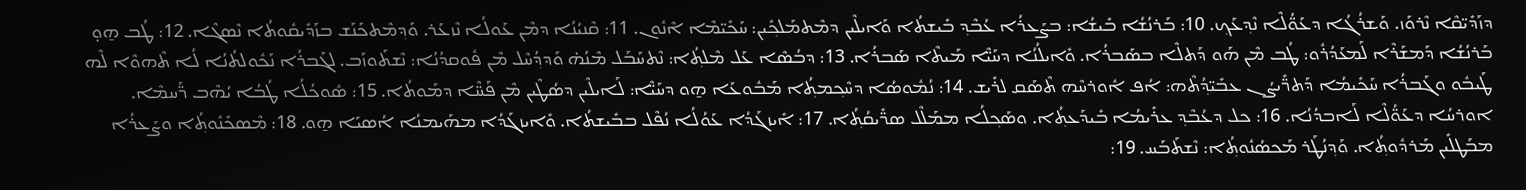ܕܙܰܕܺܝ̈ܩܶܐ ܢܶܪܘܰܙ. ܘܰܫܪܳܓܳܐ ܕܥܰܘ̈ܳܠܶܐ ܢܶܕ݂ܥܰܟ݂. 10: ܒܰܪܢܳܫܳܐ ܒܺܝܫܳܐ: ܒܨܰܥܪܳܐ ܥܳܒܶܕ݂ ܒܺܝܫܬܳܐ ܘܰܐܝܠܶܝܢ ܕܡܶܬܡܰܠܟ݂ܺܝܢ: ܚܰܟܺܝ̈ܡܶܐ ܐܶܢܽܘܢ. 11: ܩܶܢܝܳܢܳܐ ܕܡܶܢ ܥܰܘܠܳܐ ܢܶܙܥܰܪ. ܘܰܕ݂ܡܶܬܟܰܢܰܫ ܒܙܰܕܺܝܩܽܘܬܳܐ ܢܶܣܓܶܐ. 12: ܛܳܒ ܗ̱ܘ̣ ܒܰܪܢܳܫܳܐ ܕܰܡܫܰܪܶܐ ܠܰܡܥܰܕܳܪܽܘ: ܛܳܒ ܡܶܢ ܗܰܘ ܕܰܬܠܶܐ ܒܣܰܒܪܳܐ. ܘܺܐܝܠܳܢܳܐ ܕܚܰܝ̈ܶܐ ܡܰܝܬܶܐ ܣܰܒܪܳܐ. 13: ܕܒܳܣܶܐ ܥܰܠ ܡܶܠܬ݂ܳܐ: ܢܶܬܚܰܒܰܠ ܡܶܢܳܗ̇ ܘܰܕܕ݂ܳܚܶܠ ܡܶܢ ܦܽܘܩܕܳܢܳܐ: ܢܶܫܬܰܘܙܰܒ. ܠܓܰܒܪܳܐ ܢܰܟܽܘܠܬܳܢܳܐ ܠܳܐ ܬܶܗܘܶܐ ܠܶܗ ܛܰܝܒܽܘ ܘܓܰܒܪܳܐ ܚܰܟܺܝܡܳܐ ܕܰܬܖ̈ܺܝܨܳܢ ܥܒܺܝ̈ܕ݂ܳܬܶܗ: ܐܳܦ ܐܽܘܪܚܶܗ ܬܶܣܰܩ ܠܪܺܝܫ. 14: ܢܳܡܽܘܣܳܐ ܕܚܶܟ݂ܡܬ݂ܳܐ ܡܰܒܽܘܥܰܐ ܗ̱ܘ ܕܚܰܝ̈ܶܐ: ܠܰܐܝܠܶܝܢ ܕܣܳܛܶܝܢ ܡܶܢ ܦܰܚ̈ܶܐ ܕܡܰܘܬܳܐ. 15: ܣܽܘܟܳܠܳܐ ܛܳܒܳܐ ܝܳܗܶܒ ܖ̈ܰܚܡܶܐ. ܐܘܪܚܳܐ ܕܥܰܘ̈ܳܠܶܐ ܠܰܐܒܕܳܢܳܐ. 16: ܟܠ ܕܥܳܒܶܕ݂ ܥܪܺܝܡܳܐ ܒܺܝܕܰܥܬ݂ܳܐ. ܘܣܰܟ݂ܠܳܐ ܡܡܰܠܶܠ ܣܖ̈ܺܝܩܳܬ݂ܳܐ. 17: ܐܺܝܙܓܰܕܳܐ ܥܰܘܳܠܳܐ ܢܳܦܶܠ ܒܒܺܝܫܬܳܐ. ܘܺܐܝܙܓܰܕܳܐ ܡܗܰܝܡܢܳܐ ܐܳܣܝܰܐ ܗ̱ܘ. 18: ܡܶܣܟܺܢܽܘܬ݂ܳܐ ܘܨܰܥܪܳܐ ܡܒܰܛܠܺܝܢ ܡܰܪܕܽܘܬ݂ܳܐ. ܘܰܕ݂ܢܳܛܰܪ ܡܰܟܣܳܢܽܘܬ݂ܳܐ: ܢܶܫܬܰܒܰܚ. 19: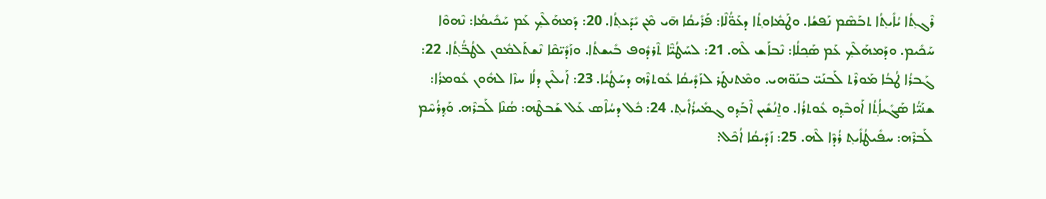ܪܶܓܬ݂ܳܐ ܝܳܐܺܝܬ݂ܳܐ ܬܒܰܣܶܡ ܢܰܦܫܳܐ. ܘܛܰܡܽܐܘܬ݂ܳܐ ܕܥܰܘ̈ܳܠܶܐ: ܦܰܪܺܝܩܳܐ ܗ̄ܝ ܡܶܢ ܝܺܕܰܥܬ݂ܳܐ. 20: ܕܰܡܗܰܠܶܟ݂ ܥܰܡ ܚܰܟܺܝܡܳܐ: ܢܶܗܘܶܐ ܚܰܟܺܝܡ. ܘܕܰܡܗܰܠܶܟ݂ ܥܰܡ ܣܰܟ݂ܠܳܐ: ܢܶܒܐܰܫ ܠܶܗ. 21: ܠܚܰܛܳܝ̈ܶܐ ܬܶܪܕܽܘܦ ܒܺܝܫܬܳܐ. ܘܙܰܕܺܝ̈ܩܶܐ ܢܶܫܬܰܠܡܽܘܢ ܠܛܳܒ̈ܳܬ݂ܳܐ. 22: ܓܰܒܪܳܐ ܛܳܒܳܐ ܡܰܘܪܶܬ ܠܰܒܢܰܝ̈ ܒܢܰܘ̈ܗܝ. ܘܡܶܬܢܛܰܪ ܠܙܰܕܺܝܩܳܐ ܥܽܘܬܪܶܗ ܕܚܰܛܳܝܳܐ. 23: ܐܰܝܠܶܝܢ ܕܠܳܐ ܚܙܶܐ ܠܗܽܘܢ ܥܽܘܡܪܳܐ: ܫܢܰܝ̈ܳܐ ܣܰܓܺܝܐܳܬ݂ܳܐ ܐܰܘܒܶܕ݂ܘ ܥܽܘܬܪܳܐ. ܘܐ̱ܢܳܫܺܝܢ ܐܶܒܰܕ݂ܘ ܓܡܺܝܪܳܐܺܝܬ݂. 24: ܟܽܠ ܕܚܳܐܶܣ ܥܰܠ ܫܰܒܛܶܗ: ܣܳܢܶܐ ܠܰܒܪܶܗ. ܘܰܕ݂ܪܳܚܶܡ ܠܰܒܪܶܗ: ܚܦܺܝܛܳܐܺܝܬ݂ ܪܳܕܶܐ ܠܶܗ. 25: ܙܰܕܺܝܩܳܐ ܐܳܟܶܠ: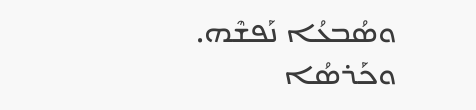ܘܣܳܒܥܳܐ ܢܰܦܫܶܗ. ܘܟܰܪܣܳܐ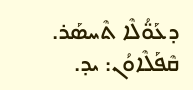ܕܥܰܘ̈ܳܠܶܐ ܬܶܚܣܰܪ.
ܩܶܦܰܠܶܐܘܳܢ: ܝܕ.